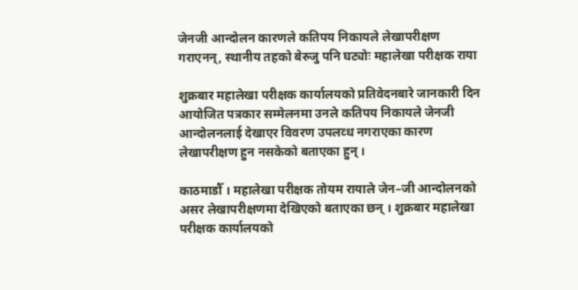जेनजी आन्दोलन कारणले कतिपय निकायले लेखापरीक्षण गराएनन्, स्थानीय तहको बेरुजु पनि घट्योः महालेखा परीक्षक राया

शुक्रबार महालेखा परीक्षक कार्यालयको प्रतिवेदनबारे जानकारी दिन आयोजित पत्रकार सम्मेलनमा उनले कतिपय निकायले जेनजी आन्दोलनलाई देखाएर विवरण उपलव्ध नगराएका कारण लेखापरीक्षण हुन नसकेको बताएका हुन् ।

काठमाडौँ । महालेखा परीक्षक तोयम रायाले जेन–जी आन्दोलनको असर लेखापरीक्षणमा देखिएको बताएका छन् । शुक्रबार महालेखा परीक्षक कार्यालयको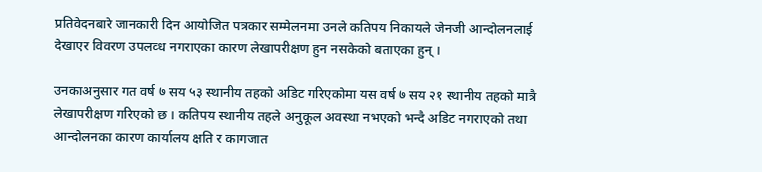प्रतिवेदनबारे जानकारी दिन आयोजित पत्रकार सम्मेलनमा उनले कतिपय निकायले जेनजी आन्दोलनलाई देखाएर विवरण उपलव्ध नगराएका कारण लेखापरीक्षण हुन नसकेको बताएका हुन् ।

उनकाअनुसार गत वर्ष ७ सय ५३ स्थानीय तहको अडिट गरिएकोमा यस वर्ष ७ सय २१ स्थानीय तहको मात्रै लेखापरीक्षण गरिएको छ । कतिपय स्थानीय तहले अनुकूल अवस्था नभएको भन्दै अडिट नगराएको तथा आन्दोलनका कारण कार्यालय क्षति र कागजात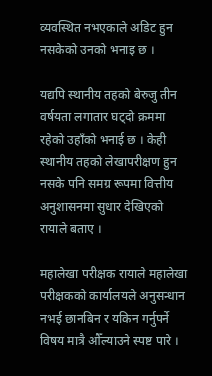व्यवस्थित नभएकाले अडिट हुन नसकेको उनको भनाइ छ ।

यद्यपि स्थानीय तहको बेरुजु तीन वर्षयता लगातार घट्दो क्रममा रहेको उहाँको भनाई छ । केही स्थानीय तहको लेखापरीक्षण हुन नसके पनि समग्र रूपमा वित्तीय अनुशासनमा सुधार देखिएको रायाले बताए ।

महालेखा परीक्षक रायाले महालेखा परीक्षकको कार्यालयले अनुसन्धान नभई छानबिन र यकिन गर्नुपर्ने विषय मात्रै औँल्याउने स्पष्ट पारे ।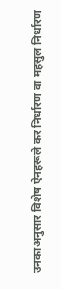उनकाअनुसार विशेष ऐनहरूले कर निर्धारण वा महसुल निर्धारण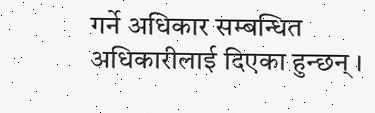गर्ने अधिकार सम्बन्धित अधिकारीलाई दिएका हुन्छन् ।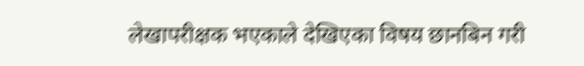लेखापरीक्षक भएकाले देखिएका विषय छानबिन गरी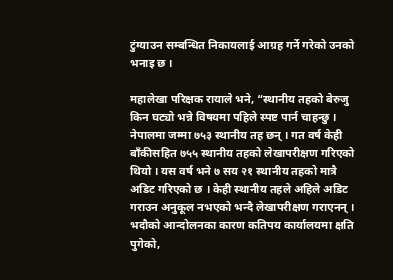टुंग्याउन सम्बन्धित निकायलाई आग्रह गर्ने गरेको उनको भनाइ छ ।

महालेखा परिक्षक रायाले भने, “स्थानीय तहको बेरुजु किन घट्यो भन्ने विषयमा पहिले स्पष्ट पार्न चाहन्छु । नेपालमा जम्मा ७५३ स्थानीय तह छन् । गत वर्ष केही बाँकीसहित ७५५ स्थानीय तहको लेखापरीक्षण गरिएको थियो । यस वर्ष भने ७ सय २१ स्थानीय तहको मात्रै अडिट गरिएको छ । केही स्थानीय तहले अहिले अडिट गराउन अनुकूल नभएको भन्दै लेखापरीक्षण गराएनन् । भदौको आन्दोलनका कारण कतिपय कार्यालयमा क्षति पुगेको,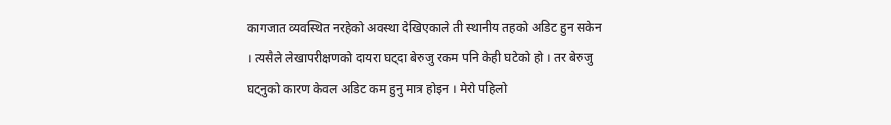कागजात व्यवस्थित नरहेको अवस्था देखिएकाले ती स्थानीय तहको अडिट हुन सकेन । त्यसैले लेखापरीक्षणको दायरा घट्दा बेरुजु रकम पनि केही घटेको हो । तर बेरुजु घट्नुको कारण केवल अडिट कम हुनु मात्र होइन । मेरो पहिलो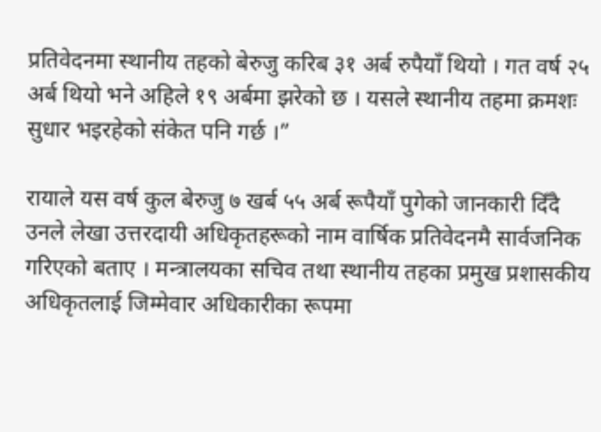प्रतिवेदनमा स्थानीय तहको बेरुजु करिब ३१ अर्ब रुपैयाँ थियो । गत वर्ष २५ अर्ब थियो भने अहिले १९ अर्बमा झरेको छ । यसले स्थानीय तहमा क्रमशः सुधार भइरहेको संकेत पनि गर्छ ।”

रायाले यस वर्ष कुल बेरुजु ७ खर्ब ५५ अर्ब रूपैयाँ पुगेको जानकारी दिँदै उनले लेखा उत्तरदायी अधिकृतहरूको नाम वार्षिक प्रतिवेदनमै सार्वजनिक गरिएको बताए । मन्त्रालयका सचिव तथा स्थानीय तहका प्रमुख प्रशासकीय अधिकृतलाई जिम्मेवार अधिकारीका रूपमा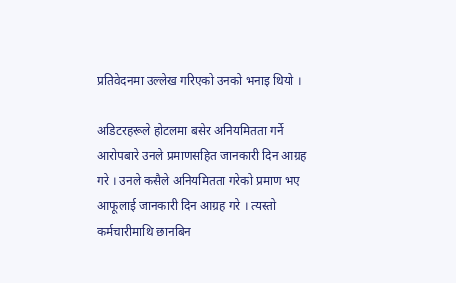प्रतिवेदनमा उल्लेख गरिएको उनको भनाइ थियो ।

अडिटरहरूले होटलमा बसेर अनियमितता गर्ने आरोपबारे उनले प्रमाणसहित जानकारी दिन आग्रह गरे । उनले कसैले अनियमितता गरेको प्रमाण भए आफूलाई जानकारी दिन आग्रह गरे । त्यस्तो कर्मचारीमाथि छानबिन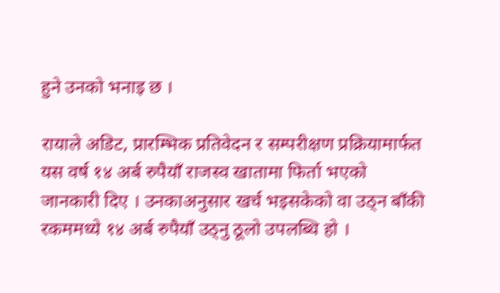हुने उनको भनाइ छ ।

रायाले अडिट, प्रारम्भिक प्रतिवेदन र सम्परीक्षण प्रक्रियामार्फत यस वर्ष १४ अर्ब रुपैयाँ राजस्व खातामा फिर्ता भएको जानकारी दिए । उनकाअनुसार खर्च भइसकेको वा उठ्न बाँकी रकममध्ये १४ अर्ब रुपैयाँ उठ्नु ठूलो उपलब्धि हो ।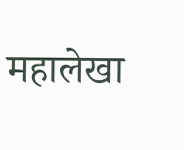महालेखा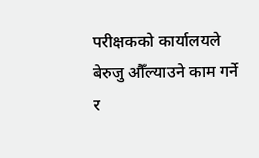परीक्षकको कार्यालयले बेरुजु औँल्याउने काम गर्ने र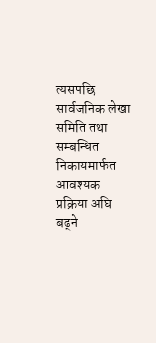त्यसपछि सार्वजनिक लेखा समिति तथा सम्बन्धित निकायमार्फत आवश्यक प्रक्रिया अघि बढ्ने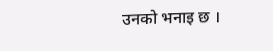उनको भनाइ छ ।